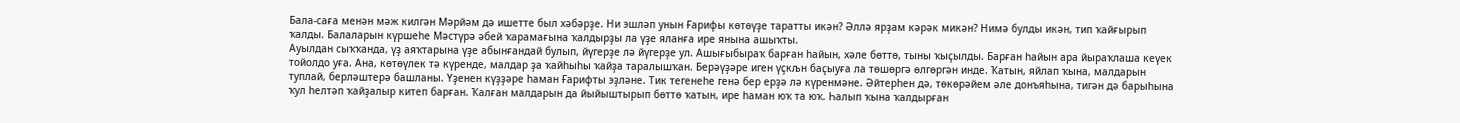Бала-саға менән мәж килгән Мәрйәм дә ишетте был хәбәрҙе. Ни эшләп унын Ғарифы көтөүҙе таратты икән? Әллә ярҙам кәрәк микән? Нимә булды икән, тип ҡайғырып ҡалды. Балаларын күршеһе Мәстүрә әбей ҡарамағына ҡалдырҙы ла үҙе яланға ире янына ашыҡты.
Ауылдан сыҡҡанда, үҙ аяҡтарына үҙе абынғандай булып, йүгерҙе лә йүгерҙе ул. Ашығыбыраҡ барған һайын, хәле бөттө, тыны ҡыҫылды. Барған һайын ара йыраҡлаша кеүек тойолдо уға. Ана, көтөүлек тә күренде, малдар ҙа ҡайһыһы ҡайҙа таралышҡан. Берәүҙәре иген үҫкљн баҫыуға ла төшөргә өлгөргән инде. Ҡатын, яйлап ҡына, малдарын туплай, берләштерә башланы. Үҙенен күҙҙәре һаман Ғарифты эҙләне. Тик тегенеһе генә бер ерҙә лә күренмәне. Әйтерһен дә, төкөрәйем әле донъяһына, тигән дә барыһына ҡул һелтәп ҡайҙалыр китеп барған. Ҡалған малдарын да йыйыштырып бөттө ҡатын, ире һаман юҡ та юҡ. Һалып ҡына ҡалдырған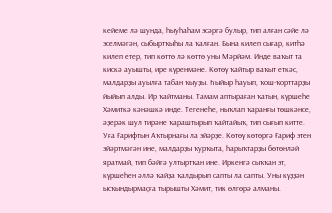кейеме лә шунда, һыуһаһам эсәргә булыр, тип алған сәйе лә эселмәгән, сыбыртҡыһы ла ҡалған. Бына килеп сығар, китһә килеп етер, тип көттө лә көттө уны Мәрйәм. Инде ваҡыт та кискә ауышты, ире күренмәне. Көтөү ҡайтыр ваҡыт еткәс, малдарҙы ауылға табан ҡыуҙы. Һыйыр һауып, ҡош-ҡорттарҙы йыйып алды. Ир ҡайтманы. Тамам аптыраған ҡатын, күршеһе Хәмиткә кәнәшкә инде. Тегенеһе, ныҡлап ҡаранғы төшкәнсе, әҙерәк шул тирәне ҡараштырып ҡайтайыҡ, тип сығып китте. Уға Ғарифтын Аҡтырнағы ла эйәрҙе. Көтөү көтөргә Ғариф этен эйәртмәгән ине, малдарҙы ҡурҡыта, һарыҡтарҙы бөтөнләй яратмай, тип бәйгә ултыртҡан ине. Иркенгә сыҡҡан эт, күршеһен әллә ҡайҙа ҡалдырып сапты ла сапты. Уны күҙҙән ысҡындырмаҫға тырышты Хәмит, тик өлгөрә алманы.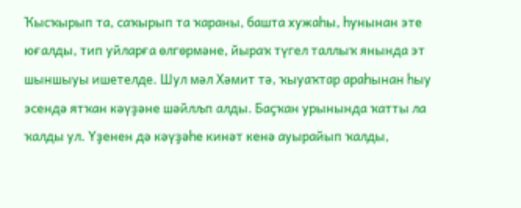Ҡысҡырып та, саҡырып та ҡараны, башта хужаһы, һунынан эте юғалды, тип уйларға өлгөрмәне, йыраҡ түгел таллыҡ янында эт шыншыуы ишетелде. Шул мәл Хәмит тә, ҡыуаҡтар араһынан һыу эсендә ятҡан кәүҙәне шәйлљп алды. Баҫҡан урынында ҡатты ла ҡалды ул. Үҙенен дә кәүҙәһе кинәт кенә ауырайып ҡалды,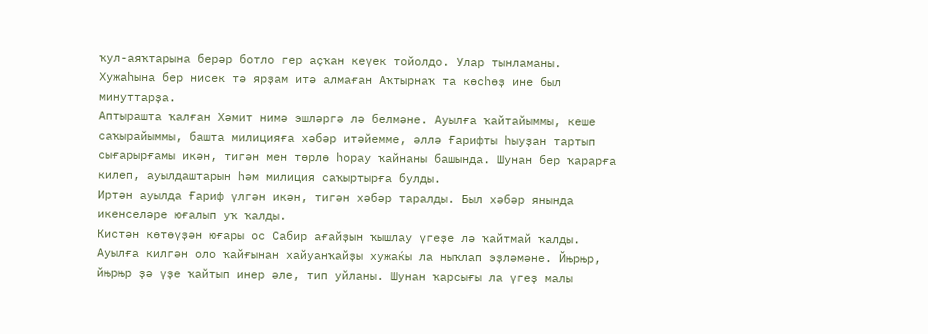ҡул-аяҡтарына берәр ботло гер аҫҡан кеүек тойолдо. Улар тынламаны. Хужаһына бер нисек тә ярҙам итә алмаған Аҡтырнаҡ та көсһөҙ ине был минуттарҙа.
Аптырашта ҡалған Хәмит нимә эшләргә лә белмәне. Ауылға ҡайтайыммы, кеше саҡырайыммы, башта милицияға хәбәр итәйемме, әллә Ғарифты һыуҙан тартып сығарырғамы икән, тигән мен төрлө һорау ҡайнаны башында. Шунан бер ҡарарға килеп, ауылдаштарын һәм милиция саҡыртырға булды.
Иртән ауылда Ғариф үлгән икән, тигән хәбәр таралды. Был хәбәр янында икенселәре юғалып уҡ ҡалды.
Кистән көтөүҙән юғары ос Сабир ағайҙын ҡышлау үгеҙе лә ҡайтмай ҡалды. Ауылға килгән оло ҡайғынан хайуанҡайҙы хужаќы ла ныҡлап эҙләмәне. Йњрњр, йњрњр ҙә үҙе ҡайтып инер әле, тип уйланы. Шунан ҡарсығы ла үгеҙ малы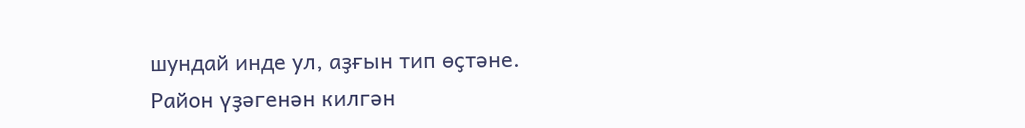шундай инде ул, аҙғын тип өҫтәне.
Район үҙәгенән килгән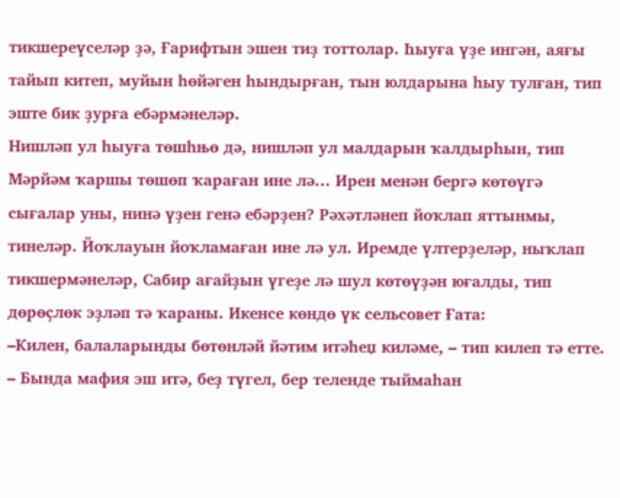тикшереүселәр ҙә, Ғарифтын эшен тиҙ тоттолар. Һыуға үҙе ингән, аяғы тайып китеп, муйын һөйәген һындырған, тын юлдарына һыу тулған, тип эште бик ҙурға ебәрмәнеләр.
Нишләп ул һыуға төшһњө дә, нишләп ул малдарын ҡалдырһын, тип Мәрйәм ҡаршы төшөп ҡараған ине лә… Ирен менән бергә көтөүгә сығалар уны, нинә үҙен генә ебәрҙен? Рәхәтләнеп йоҡлап яттынмы, тинеләр. Йоҡлауын йоҡламаған ине лә ул. Иремде үлтерҙеләр, ныҡлап тикшермәнеләр, Сабир ағайҙын үгеҙе лә шул көтөүҙән юғалды, тип дөрөҫлөк эҙләп тә ҡараны. Икенсе көндө үк сельсовет Ғата:
–Килен, балаларынды бөтөнләй йәтим итәһеџ киләме, – тип килеп тә етте. – Бында мафия эш итә, беҙ түгел, бер теленде тыймаһан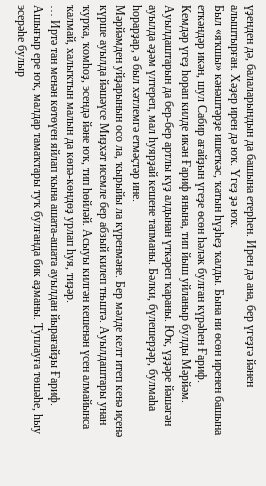үҙенден дә, балаларындын да башына етерһен. Ирен дә ана, бер үгеҙгә йәнен алыштырған. Хәҙер ирен дә юҡ. Үгеҙ ҙә юҡ.
Был «яҡшы» кәнәштәрҙе ишеткәс, ҡатын һүҙһеҙ ҡалды. Бына ни өсөн иренен башына еткәндәр икән, шул Сабир ағайҙын үгеҙе өсөн һәләк булған күрәһен Ғариф.
Кемдәр үгеҙ һорап килде икән Ғариф янына, тип йыш уйланыр булды Мәрйәм. Ауылдаштарын да бер-бер артлы күҙ алдынан үткәреп ҡараны. Юҡ, үҙҙәре йәшәгән ауылда әҙәм үлтереп, мал һуярҙай кешене тапманы. Бәлки, бүлешерҙәр, булмаһа һорарҙар, ә был хәтлемгә етмәҫтәр ине.
Мәрйәмден уйҙарынын осо ла, ҡырыйы ла күренмәне. Бер мәлде келт итеп кенә иҫенә күрше ауылда йәшәүсе Миҙхәт исемле бер абзый килеп тњштә. Ауылдаштары унан ҡурҡа, ҡомһоҙ, эсендә йәне юҡ, тип һөйләй. Асыуы килгән кешенән үсен алмайынса ҡалмай, халыҡтын малын да көпә-көндөҙ урлап һуя, тиҙәр.
… Иртә тан менән көтөүен яйлап ҡына ашата-ашата ауылдан йырағайҙы Ғариф. Ашығыр ере юҡ, малдар тамаҡтары туҡ булғанда бик аҙманы. Туплауға төшәһе, һыу эсерәһе булыр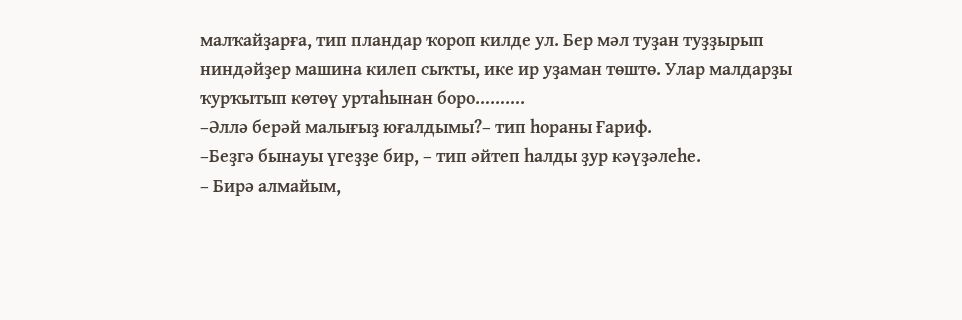малҡайҙарға, тип пландар ҡороп килде ул. Бер мәл туҙан туҙҙырып ниндәйҙер машина килеп сыҡты, ике ир уҙаман төштө. Улар малдарҙы ҡурҡытып көтөү уртаһынан боро……….
–Әллә берәй малығыҙ юғалдымы?– тип һораны Ғариф.
–Беҙгә бынауы үгеҙҙе бир, – тип әйтеп һалды ҙур кәүҙәлеһе.
– Бирә алмайым,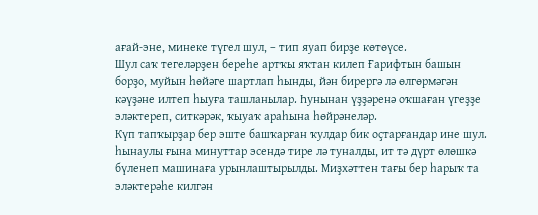ағай-эне, минеке түгел шул, – тип яуап бирҙе көтөүсе.
Шул саҡ тегеләрҙен береһе артҡы яҡтан килеп Ғарифтын башын борҙо, муйын һөйәге шартлап һынды, йән бирергә лә өлгөрмәгән кәүҙәне илтеп һыуға ташланылар. Һунынан үҙҙәренә оҡшаған үгеҙҙе эләктереп, ситкәрәк, ҡыуаҡ араһына һөйрәнеләр.
Күп тапҡырҙар бер эште башҡарған ҡулдар бик оҫтарғандар ине шул. һынаулы ғына минуттар эсендә тире лә туналды, ит тә дүрт өлөшкә бүленеп машинаға урынлаштырылды. Миҙхәттен тағы бер һарыҡ та эләктерәһе килгән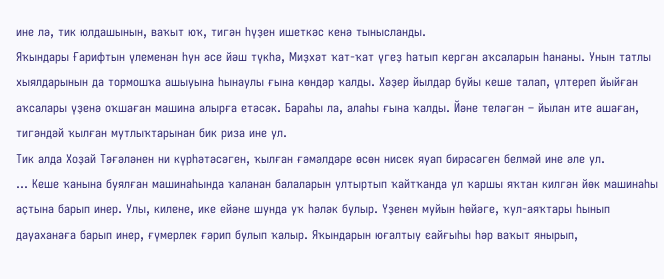ине лә, тик юлдашынын, ваҡыт юҡ, тигән һүҙен ишеткәс кенә тынысланды.
Яҡындары Ғарифтын үлеменән һун әсе йәш түкһә, Миҙхәт ҡат-ҡат үгеҙ һатып кергән аҡсаларын һананы. Унын татлы хыялдарынын да тормошҡа ашыуына һынаулы ғына көндәр ҡалды. Хәҙер йылдар буйы кеше талап, үлтереп йыйған аҡсалары үҙенә оҡшаған машина алырға етәсәк. Бараһы ла, алаһы ғына ҡалды. Йәне теләгән – йылан ите ашаған, тигәндәй ҡылған мутлыҡтарынан бик риза ине ул.
Тик алда Хоҙай Тәғәләнен ни күрһәтәсәген, ҡылған ғәмәлдәре өсөн нисек яуап бирәсәген белмәй ине әле ул.
... Кеше ҡанына буялған машинаһында ҡаланан балаларын ултыртып ҡайтҡанда ул ҡаршы яҡтан килгән йөк машинаһы аҫтына барып инер. Улы, килене, ике ейәне шунда уҡ һәләк булыр. Үҙенен муйын һөйәге, ҡул-аяҡтары һынып дауаханаға барып инер, ғүмерлек ғәрип булып ҡалыр. Яҡындарын юғалтыу єайғыһы һәр ваҡыт янырып,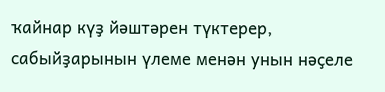ҡайнар күҙ йәштәрен түктерер, сабыйҙарынын үлеме менән унын нәҫеле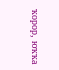ҡорор, юҡҡа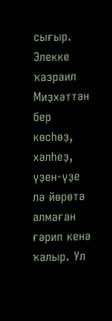сығыр. Элекке ҡазраил Миҙхәттән бер көсһөҙ, хәлһеҙ, үҙен-үҙе лә йөрөтә алмаған ғәрип кенә ҡалыр. Ул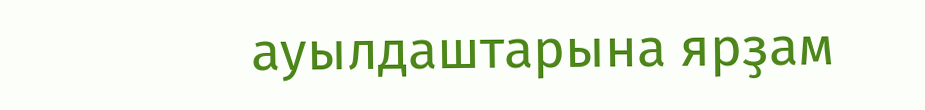ауылдаштарына ярҙам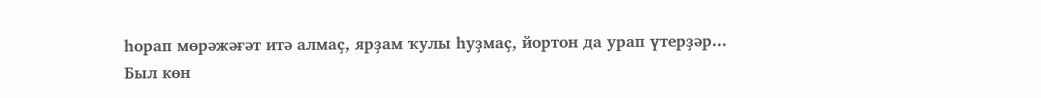һорап мөрәжәғәт итә алмаҫ, ярҙам ҡулы һуҙмаҫ, йортон да урап үтерҙәр...
Был көн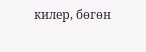килер, бөгөн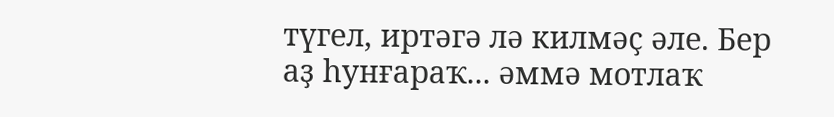түгел, иртәгә лә килмәҫ әле. Бер аҙ һунғараҡ... әммә мотлаҡ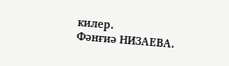килер.
Фәнғиә НИЗАЕВА.